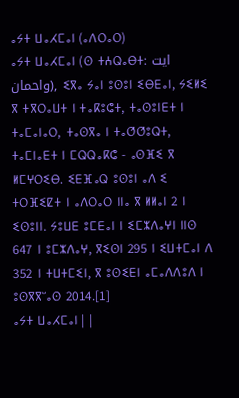ⴰⵢⵜ ⵡⴰⵃⵎⴰⵏ (ⴰⴷⵔⴰⵔ)
ⴰⵢⵜ ⵡⴰⵃⵎⴰⵏ (ⵙ ⵜⵄⵕⴰⴱⵜ: ايت واحمان), ⵉⴳⴰ ⵢⴰⵏ ⵓⵙⵓⵏ ⵉⴱⴹⴰⵏ, ⵢⵉⵍⵉ ⴳ ⵜⴳⵔⴰⵡⵜ ⵏ ⵜⴰⴽⵓⵛⵜ, ⵜⴰⵙⵓⵏⴹⵜ ⵏ ⵜⴰⵎⴰⵏⴰⵔ, ⵜⴰⵙⴳⴰ ⵏ ⵜⴰⵚⵚⵓⵕⵜ, ⵜⴰⵎⵏⴰⴹⵜ ⵏ ⵎⵕⵕⴰⴽⵛ - ⴰⵙⴼⵉ ⴳ ⵍⵎⵖⵔⵉⴱ. ⵉⴹⴼⴰⵕ ⵓⵙⵓⵏ ⴰⴷ ⵉ ⵜⵔⴼⵉⵇⵜ ⵏ ⴰⴷⵔⴰⵔ ⵏⵏⴰ ⴳ ⵍⵍⴰⵏ 2 ⵏ ⵉⵙⵓⵏⵏ. ⵢⵓⵡⴹ ⵓⵎⴹⴰⵏ ⵏ ⵉⵎⵣⴷⴰⵖⵏ ⵏⵏⵙ 647 ⵏ ⵓⵎⵣⴷⴰⵖ, ⴳⵉⵙⵏ 295 ⵏ ⵉⵡⵜⵎⴰⵏ ⴷ 352 ⵏ ⵜⵡⵜⵎⵉⵏ, ⴳ ⵓⵙⵉⴹⵏ ⴰⵎⴰⴷⴷⵓⴷ ⵏ ⵓⵙⴳⴳⵯⴰⵙ 2014.[1]
ⴰⵢⵜ ⵡⴰⵃⵎⴰⵏ | |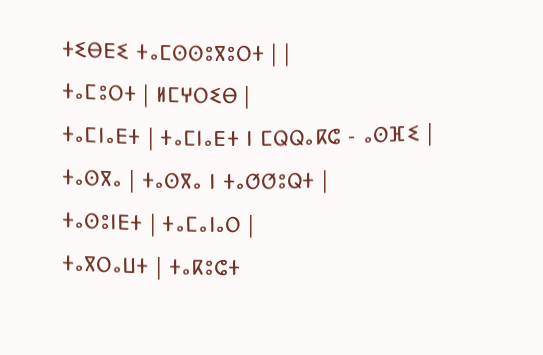ⵜⵉⴱⴹⵉ ⵜⴰⵎⵙⵙⵓⴳⵓⵔⵜ | |
ⵜⴰⵎⵓⵔⵜ | ⵍⵎⵖⵔⵉⴱ |
ⵜⴰⵎⵏⴰⴹⵜ | ⵜⴰⵎⵏⴰⴹⵜ ⵏ ⵎⵕⵕⴰⴽⵛ - ⴰⵙⴼⵉ |
ⵜⴰⵙⴳⴰ | ⵜⴰⵙⴳⴰ ⵏ ⵜⴰⵚⵚⵓⵕⵜ |
ⵜⴰⵙⵓⵏⴹⵜ | ⵜⴰⵎⴰⵏⴰⵔ |
ⵜⴰⴳⵔⴰⵡⵜ | ⵜⴰⴽⵓⵛⵜ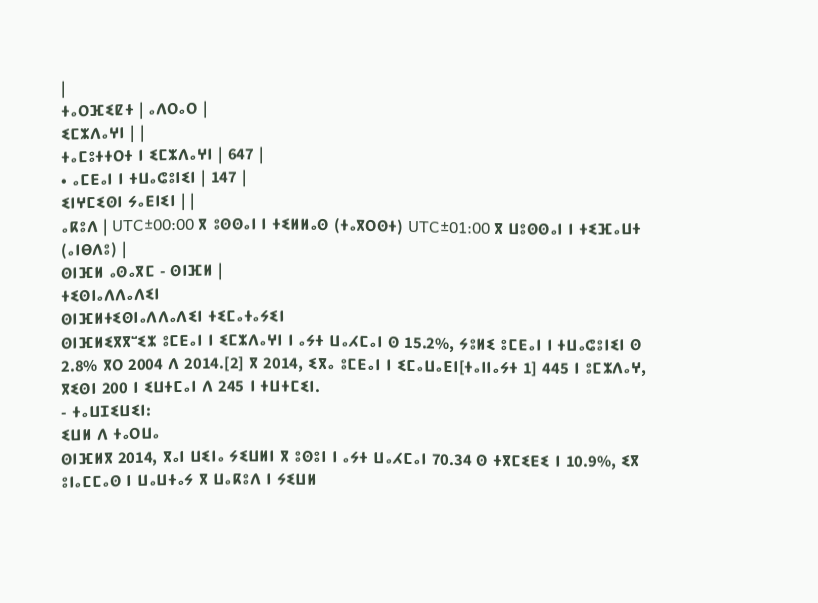|
ⵜⴰⵔⴼⵉⵇⵜ | ⴰⴷⵔⴰⵔ |
ⵉⵎⵣⴷⴰⵖⵏ | |
ⵜⴰⵎⵓⵜⵜⵔⵜ ⵏ ⵉⵎⵣⴷⴰⵖⵏ | 647 |
• ⴰⵎⴹⴰⵏ ⵏ ⵜⵡⴰⵛⵓⵏⵉⵏ | 147 |
ⵉⵏⵖⵎⵉⵙⵏ ⵢⴰⴹⵏⵉⵏ | |
ⴰⴽⵓⴷ | UTC±00:00 ⴳ ⵓⵙⵙⴰⵏ ⵏ ⵜⵉⵍⵍⴰⵙ (ⵜⴰⴳⵔⵙⵜ) UTC±01:00 ⴳ ⵡⵓⵙⵙⴰⵏ ⵏ ⵜⵉⴼⴰⵡⵜ (ⴰⵏⴱⴷⵓ) |
ⵙⵏⴼⵍ ⴰⵙⴰⴳⵎ - ⵙⵏⴼⵍ |
ⵜⵉⵙⵏⴰⴷⴷⴰⴷⵉⵏ
ⵙⵏⴼⵍⵜⵉⵙⵏⴰⴷⴷⴰⴷⵉⵏ ⵜⵉⵎⴰⵜⴰⵢⵉⵏ
ⵙⵏⴼⵍⵉⴳⴳⵯⵉⵣ ⵓⵎⴹⴰⵏ ⵏ ⵉⵎⵣⴷⴰⵖⵏ ⵏ ⴰⵢⵜ ⵡⴰⵃⵎⴰⵏ ⵙ 15.2%, ⵢⵓⵍⵉ ⵓⵎⴹⴰⵏ ⵏ ⵜⵡⴰⵛⵓⵏⵉⵏ ⵙ 2.8% ⴳⵔ 2004 ⴷ 2014.[2] ⴳ 2014, ⵉⴳⴰ ⵓⵎⴹⴰⵏ ⵏ ⵉⵎⴰⵡⴰⴹⵏ[ⵜⴰⵏⵏⴰⵢⵜ 1] 445 ⵏ ⵓⵎⵣⴷⴰⵖ, ⴳⵉⵙⵏ 200 ⵏ ⵉⵡⵜⵎⴰⵏ ⴷ 245 ⵏ ⵜⵡⵜⵎⵉⵏ.
- ⵜⴰⵡⵊⵉⵡⵉⵏ:
ⵉⵡⵍ ⴷ ⵜⴰⵔⵡⴰ
ⵙⵏⴼⵍⴳ 2014, ⴳⴰⵏ ⵡⵉⵏⴰ ⵢⵉⵡⵍⵏ ⴳ ⵓⵙⵓⵏ ⵏ ⴰⵢⵜ ⵡⴰⵃⵎⴰⵏ 70.34 ⵙ ⵜⴳⵎⵉⴹⵉ ⵏ 10.9%, ⵉⴳ ⵓⵏⴰⵎⵎⴰⵙ ⵏ ⵡⴰⵡⵜⴰⵢ ⴳ ⵡⴰⴽⵓⴷ ⵏ ⵢⵉⵡⵍ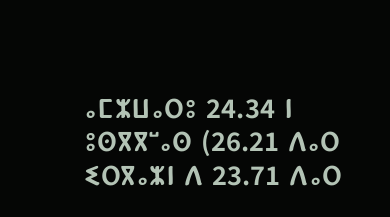ⴰⵎⵣⵡⴰⵔⵓ 24.34 ⵏ ⵓⵙⴳⴳⵯⴰⵙ (26.21 ⴷⴰⵔ ⵉⵔⴳⴰⵣⵏ ⴷ 23.71 ⴷⴰⵔ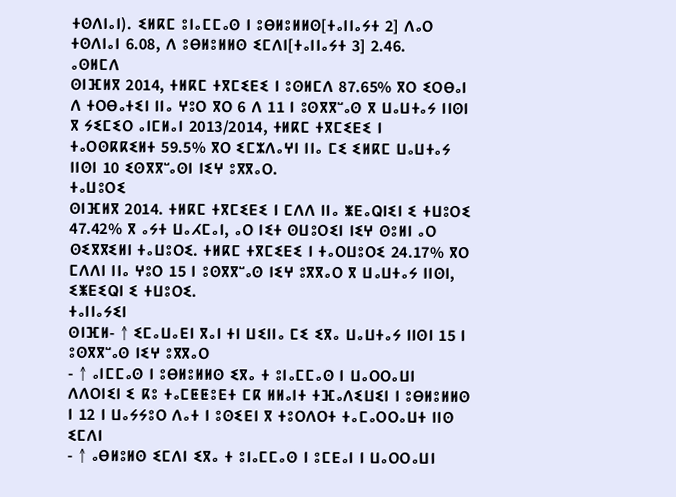ⵜⵙⴷⵏⴰⵏ). ⵉⵍⴽⵎ ⵓⵏⴰⵎⵎⴰⵙ ⵏ ⵓⴱⵍⵓⵍⵍⵙ[ⵜⴰⵏⵏⴰⵢⵜ 2] ⴷⴰⵔ ⵜⵙⴷⵏⴰⵏ 6.08, ⴷ ⵓⴱⵍⵓⵍⵍⵙ ⵉⵎⴷⵏ[ⵜⴰⵏⵏⴰⵢⵜ 3] 2.46.
ⴰⵙⵍⵎⴷ
ⵙⵏⴼⵍⴳ 2014, ⵜⵍⴽⵎ ⵜⴳⵎⵉⴹⵉ ⵏ ⵓⵙⵍⵎⴷ 87.65% ⴳⵔ ⵉⵔⴱⴰⵏ ⴷ ⵜⵔⴱⴰⵜⵉⵏ ⵏⵏⴰ ⵖⵓⵔ ⴳⵔ 6 ⴷ 11 ⵏ ⵓⵙⴳⴳⵯⴰⵙ ⴳ ⵡⴰⵡⵜⴰⵢ ⵏⵏⵙⵏ ⴳ ⵢⵉⵎⵉⵔ ⴰⵏⵎⵍⴰⵏ 2013/2014, ⵜⵍⴽⵎ ⵜⴳⵎⵉⴹⵉ ⵏ ⵜⴰⵔⵙⴽⴽⵉⵍⵜ 59.5% ⴳⵔ ⵉⵎⵣⴷⴰⵖⵏ ⵏⵏⴰ ⵎⵉ ⵉⵍⴽⵎ ⵡⴰⵡⵜⴰⵢ ⵏⵏⵙⵏ 10 ⵉⵙⴳⴳⵯⴰⵙⵏ ⵏⵉⵖ ⵓⴳⴳⴰⵔ.
ⵜⴰⵡⵓⵔⵉ
ⵙⵏⴼⵍⴳ 2014. ⵜⵍⴽⵎ ⵜⴳⵎⵉⴹⵉ ⵏ ⵎⴷⴷ ⵏⵏⴰ ⵥⴹⴰⵕⵏⵉⵏ ⵉ ⵜⵡⵓⵔⵉ 47.42% ⴳ ⴰⵢⵜ ⵡⴰⵃⵎⴰⵏ, ⴰⵔ ⵏⵉⵜ ⵙⵡⵓⵔⵉⵏ ⵏⵉⵖ ⵙⵓⵍⵏ ⴰⵔ ⵙⵉⴳⴳⵉⵍⵏ ⵜⴰⵡⵓⵔⵉ. ⵜⵍⴽⵎ ⵜⴳⵎⵉⴹⵉ ⵏ ⵜⴰⵔⵡⵓⵔⵉ 24.17% ⴳⵔ ⵎⴷⴷⵏ ⵏⵏⴰ ⵖⵓⵔ 15 ⵏ ⵓⵙⴳⴳⵯⴰⵙ ⵏⵉⵖ ⵓⴳⴳⴰⵔ ⴳ ⵡⴰⵡⵜⴰⵢ ⵏⵏⵙⵏ, ⵉⵥⴹⵉⵕⵏ ⵉ ⵜⵡⵓⵔⵉ.
ⵜⴰⵏⵏⴰⵢⵉⵏ
ⵙⵏⴼⵍ- ↑ ⵉⵎⴰⵡⴰⴹⵏ ⴳⴰⵏ ⵜⵏ ⵡⵉⵏⵏⴰ ⵎⵉ ⵉⴳⴰ ⵡⴰⵡⵜⴰⵢ ⵏⵏⵙⵏ 15 ⵏ ⵓⵙⴳⴳⵯⴰⵙ ⵏⵉⵖ ⵓⴳⴳⴰⵔ
- ↑ ⴰⵏⵎⵎⴰⵙ ⵏ ⵓⴱⵍⵓⵍⵍⵙ ⵉⴳⴰ ⵜ ⵓⵏⴰⵎⵎⴰⵙ ⵏ ⵡⴰⵔⵔⴰⵡⵏ ⴷⴷⵔⵏⵉⵏ ⵉ ⴽⵓ ⵜⴰⵎⵟⵟⵓⴹⵜ ⵎⴽ ⵍⵍⴰⵏⵜ ⵜⴼⴰⴷⵉⵡⵉⵏ ⵏ ⵓⴱⵍⵓⵍⵍⵙ ⵏ 12 ⵏ ⵡⴰⵢⵢⵓⵔ ⴷⴰⵜ ⵏ ⵓⵙⵉⴹⵏ ⴳ ⵜⵓⵔⴷⵔⵜ ⵜⴰⵎⴰⵔⵔⴰⵡⵜ ⵏⵏⵙ ⵉⵎⴷⵏ
- ↑ ⴰⴱⵍⵓⵍⵙ ⵉⵎⴷⵏ ⵉⴳⴰ ⵜ ⵓⵏⴰⵎⵎⴰⵙ ⵏ ⵓⵎⴹⴰⵏ ⵏ ⵡⴰⵔⵔⴰⵡⵏ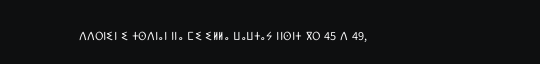ⴷⴷⵔⵏⵉⵏ ⵉ ⵜⵙⴷⵏⴰⵏ ⵏⵏⴰ ⵎⵉ ⵉⵍⵍⴰ ⵡⴰⵡⵜⴰⵢ ⵏⵏⵙⵏⵜ ⴳⵔ 45 ⴷ 49,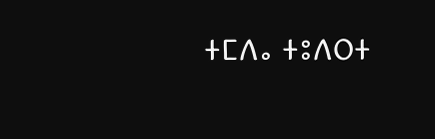ⵜⵎⴷⴰ ⵜⵓⴷⵔⵜ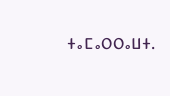ⵜⴰⵎⴰⵔⵔⴰⵡⵜ.